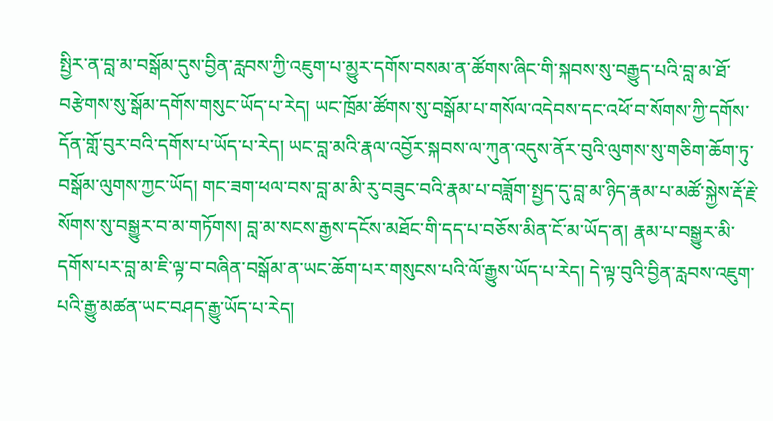སྤྱིར་ན་བླ་མ་བསྒོམ་དུས་བྱིན་རླབས་ཀྱི་འཇུག་པ་མྱུར་དགོས་བསམ་ན་ཚོགས་ཞིང་གི་སྐབས་སུ་བརྒྱུད་པའི་བླ་མ་ཐོ་བརྩེགས་སུ་སྒོམ་དགོས་གསུང་ཡོད་པ་རེད། ཡང་ཁྲོམ་ཚོགས་སུ་བསྒོམ་པ་གསོལ་འདེབས་དང་འཕོ་བ་སོགས་ཀྱི་དགོས་དོན་གློ་བུར་བའི་དགོས་པ་ཡོད་པ་རེད། ཡང་བླ་མའི་རྣལ་འབྱོར་སྐབས་ལ་ཀུན་འདུས་ནོར་བུའི་ལུགས་སུ་གཅིག་ཆོག་ཏུ་བསྒོམ་ལུགས་ཀྱང་ཡོད། གང་ཟག་ཕལ་བས་བླ་མ་མི་རུ་བཟུང་བའི་རྣམ་པ་བཟློག་སྤྱད་དུ་བླ་མ་ཉིད་རྣམ་པ་མཚོ་སྐྱེས་རྡོ་རྗེ་སོགས་སུ་བསྒྱུར་བ་མ་གཏོགས། བླ་མ་སངས་རྒྱས་དངོས་མཐོང་གི་དད་པ་བཅོས་མིན་ངོ་མ་ཡོད་ན། རྣམ་པ་བསྒྱུར་མི་དགོས་པར་བླ་མ་ཇི་ལྟ་བ་བཞིན་བསྒོམ་ན་ཡང་ཆོག་པར་གསུངས་པའི་ལོ་རྒྱུས་ཡོད་པ་རེད། དེ་ལྟ་བུའི་བྱིན་རླབས་འཇུག་པའི་རྒྱུ་མཚན་ཡང་བཤད་རྒྱུ་ཡོད་པ་རེད།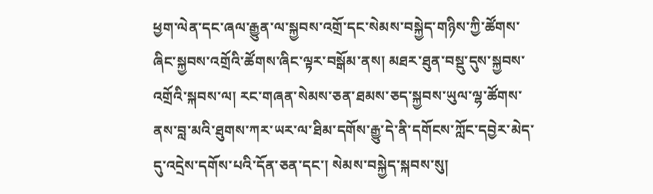ཕྱག་ལེན་དང་ཞལ་རྒྱུན་ལ་སྐྱབས་འགྲོ་དང་སེམས་བསྐྱེད་གཉིས་ཀྱི་ཚོགས་ཞིང་སྐྱབས་འགྲོའི་ཚོགས་ཞིང་ལྟར་བསྒོམ་ནས། མཐར་ཐུན་བསྡུ་དུས་སྐྱབས་འགྲོའི་སྐབས་ལ། རང་གཞན་སེམས་ཅན་ཐམས་ཅད་སྐྱབས་ཡུལ་ལྷ་ཚོགས་ནས་བླ་མའི་ཐུགས་ཀར་ཡར་ལ་ཐིམ་དགོས་རྒྱུ་དེ་ནི་དགོངས་ཀློང་དབྱེར་མེད་དུ་འདྲེས་དགོས་པའི་དོན་ཅན་དང་། སེམས་བསྐྱེད་སྐབས་སུ།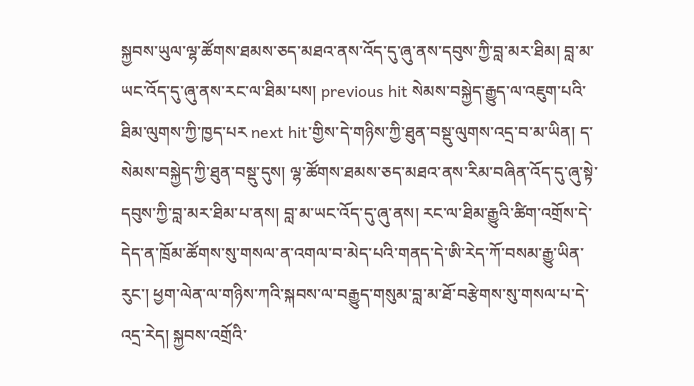སྐྱབས་ཡུལ་ལྷ་ཚོགས་ཐམས་ཅད་མཐའ་ནས་འོད་དུ་ཞུ་ནས་དབུས་ཀྱི་བླ་མར་ཐིམ། བླ་མ་ཡང་འོད་དུ་ཞུ་ནས་རང་ལ་ཐིམ་པས། previous hit སེམས་བསྐྱེད་རྒྱུད་ལ་འཇུག་པའི་ཐིམ་ལུགས་ཀྱི་ཁྱད་པར next hit་གྱིས་དེ་གཉིས་ཀྱི་ཐུན་བསྡུ་ལུགས་འདྲ་བ་མ་ཡིན། ད་སེམས་བསྐྱེད་ཀྱི་ཐུན་བསྡུ་དུས། ལྷ་ཚོགས་ཐམས་ཅད་མཐའ་ནས་རིམ་བཞིན་འོད་དུ་ཞུ་སྟེ་དབུས་ཀྱི་བླ་མར་ཐིམ་པ་ནས། བླ་མ་ཡང་འོད་དུ་ཞུ་ནས། རང་ལ་ཐིམ་རྒྱུའི་ཚིག་འགྲོས་དེ་དེད་ན་ཁྲོམ་ཚོགས་སུ་གསལ་ན་འགལ་བ་མེད་པའི་གནད་དེ་ཨི་རེད་ཀོ་བསམ་རྒྱུ་ཡིན་རུང་། ཕྱག་ལེན་ལ་གཉིས་ཀའི་སྐབས་ལ་བརྒྱུད་གསུམ་བླ་མ་ཐོ་བརྩེགས་སུ་གསལ་པ་དེ་འདྲ་རེད། སྐྱབས་འགྲོའི་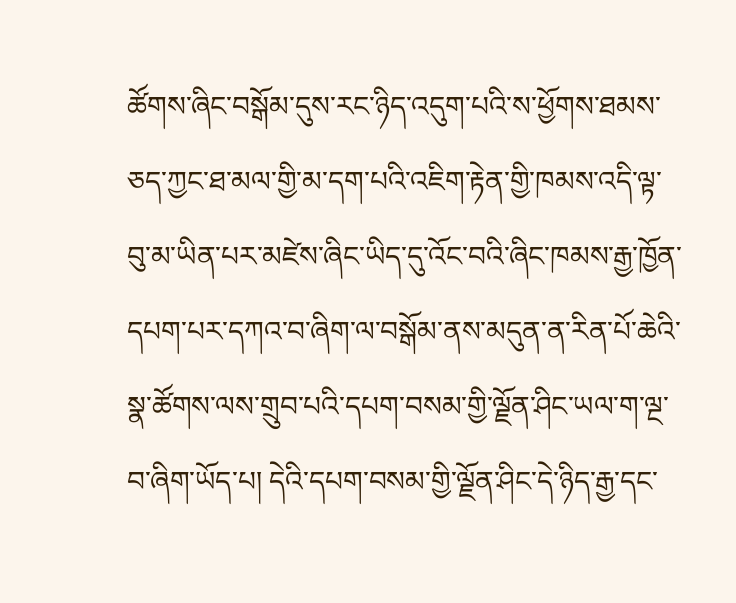ཚོགས་ཞིང་བསྒོམ་དུས་རང་ཉིད་འདུག་པའི་ས་ཕྱོགས་ཐམས་ཅད་ཀྱང་ཐ་མལ་གྱི་མ་དག་པའི་འཇིག་རྟེན་གྱི་ཁམས་འདི་ལྟ་བུ་མ་ཡིན་པར་མཛེས་ཞིང་ཡིད་དུ་འོང་བའི་ཞིང་ཁམས་རྒྱ་ཁྱོན་དཔག་པར་དཀའ་བ་ཞིག་ལ་བསྒོམ་ནས་མདུན་ན་རིན་པོ་ཆེའི་སྣ་ཚོགས་ལས་གྲུབ་པའི་དཔག་བསམ་གྱི་ལྗོན་ཤིང་ཡལ་ག་ལྔ་བ་ཞིག་ཡོད་པ། དེའི་དཔག་བསམ་གྱི་ལྗོན་ཤིང་དེ་ཉིད་རྒྱ་དང་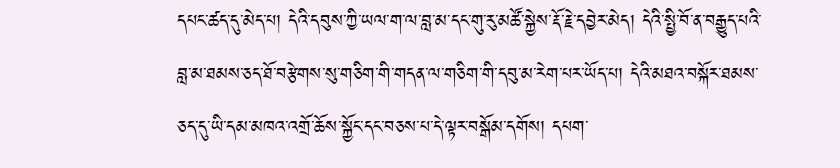དཔང་ཚད་དུ་མེད་པ། དེའི་དབུས་ཀྱི་ཡལ་ག་ལ་བླ་མ་དང་གུ་རུ་མཚོ་སྐྱེས་རྡོ་རྗེ་དབྱེར་མེད། དེའི་སྤྱི་བོ་ན་བརྒྱུད་པའི་བླ་མ་ཐམས་ཅད་ཐོ་བརྩེགས་སུ་གཅིག་གི་གདན་ལ་གཅིག་གི་དབུ་མ་རེག་པར་ཡོད་པ། དེའི་མཐའ་བསྐོར་ཐམས་ཅད་དུ་ཡི་དམ་མཁའ་འགྲོ་ཆོས་སྐྱོང་དང་བཅས་པ་དེ་ལྟར་བསྒོམ་དགོས། དཔག་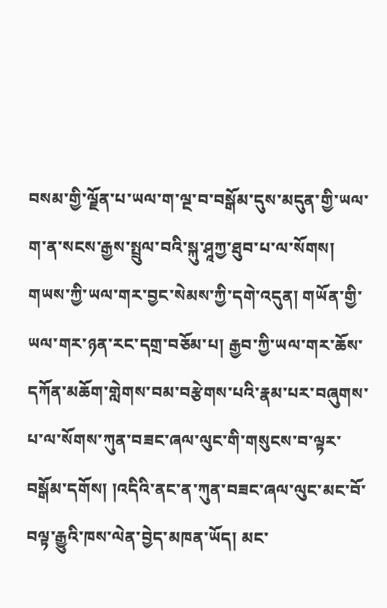བསམ་གྱི་ལྗོན་པ་ཡལ་ག་ལྔ་བ་བསྒོམ་དུས་མདུན་གྱི་ཡལ་ག་ན་སངས་རྒྱས་སྤྲུལ་བའི་སྐུ་ཤཱཀྱ་ཐུབ་པ་ལ་སོགས། གཡས་ཀྱི་ཡལ་གར་བྱང་སེམས་ཀྱི་དགེ་འདུན། གཡོན་གྱི་ཡལ་གར་ཉན་རང་དགྲ་བཅོམ་པ། རྒྱབ་ཀྱི་ཡལ་གར་ཆོས་དཀོན་མཆོག་གླེགས་བམ་བརྩེགས་པའི་རྣམ་པར་བཞུགས་པ་ལ་སོགས་ཀུན་བཟང་ཞལ་ལུང་གི་གསུངས་བ་ལྟར་བསྒོམ་དགོས། །འདིའི་ནང་ན་ཀུན་བཟང་ཞལ་ལུང་མང་བོ་བལྟ་རྒྱུའི་ཁས་ལེན་བྱེད་མཁན་ཡོད། མང་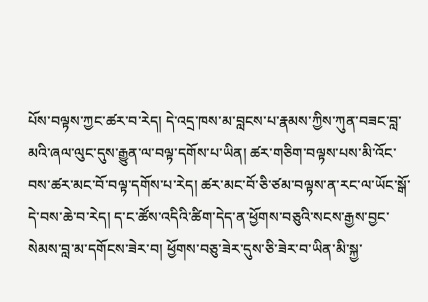པོས་བལྟས་ཀྱང་ཚར་བ་རེད། དེ་འདྲ་ཁས་མ་བླངས་པ་རྣམས་ཀྱིས་ཀུན་བཟང་བླ་མའི་ཞལ་ལུང་དུས་རྒྱུན་ལ་བལྟ་དགོས་པ་ཡིན། ཚར་གཅིག་བལྟས་པས་མི་འོང་བས་ཚར་མང་བོ་བལྟ་དགོས་པ་རེད། ཚར་མང་བོ་ཅི་ཙམ་བལྟས་ན་རང་ལ་ཡོང་སྒོ་དེ་བས་ཆེ་བ་རེད། ད་ང་ཚོས་འདིའི་ཚིག་དེད་ན་ཕྱོགས་བཅུའི་སངས་རྒྱས་བྱང་སེམས་བླ་མ་དགོངས་ཟེར་བ། ཕྱོགས་བཅུ་ཟེར་དུས་ཅི་ཟེར་བ་ཡིན་མི་སྐྱ་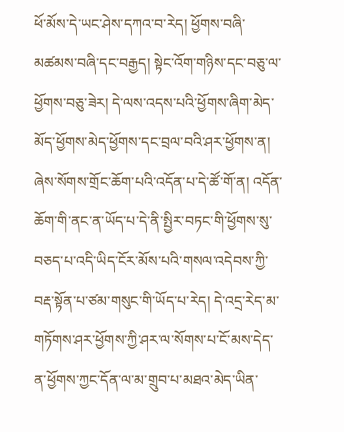ཕོ་མོས་དེ་ཡང་ཤེས་དཀའ་བ་རེད། ཕྱོགས་བཞི་མཚམས་བཞི་དང་བརྒྱད། སྟེང་འོག་གཉིས་དང་བཅུ་ལ་ཕྱོགས་བཅུ་ཟེར། དེ་ལས་འདས་པའི་ཕྱོགས་ཞིག་མེད་མོད་ཕྱོགས་མེད་ཕྱོགས་དང་བྲལ་བའི་ཤར་ཕྱོགས་ན། ཞེས་སོགས་གྲོང་ཆོག་པའི་འདོན་པ་དེ་ཚོ་གོ་ན། འདོན་ཆོག་གི་ནང་ན་ཡོད་པ་དེ་ནི་སྤྱིར་བཏང་གི་ཕྱོགས་སུ་བཅད་པ་འདི་ཡིད་ངོར་མོས་པའི་གསལ་འདེབས་ཀྱི་བརྡ་སྟོན་པ་ཙམ་གསུང་གི་ཡོད་པ་རེད། དེ་འདྲ་རེད་མ་གཏོགས་ཤར་ཕྱོགས་ཀྱི་ཤར་ལ་སོགས་པ་ངོ་མས་དེད་ན་ཕྱོགས་ཀྱང་དོན་ལ་མ་གྲུབ་པ་མཐའ་མེད་ཡིན་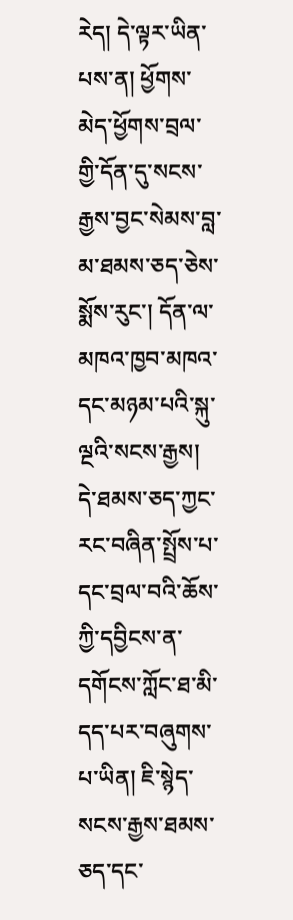རེད། དེ་ལྟར་ཡིན་པས་ན། ཕྱོགས་མེད་ཕྱོགས་བྲལ་གྱི་དོན་དུ་སངས་རྒྱས་བྱང་སེམས་བླ་མ་ཐམས་ཅད་ཅེས་སྨོས་རུང་། དོན་ལ་མཁའ་ཁྱབ་མཁའ་དང་མཉམ་པའི་སྐུ་ལྔའི་སངས་རྒྱས། དེ་ཐམས་ཅད་ཀྱང་རང་བཞིན་སྤྲོས་པ་དང་བྲལ་བའི་ཆོས་ཀྱི་དབྱིངས་ན་དགོངས་ཀློང་ཐ་མི་དད་པར་བཞུགས་པ་ཡིན། ཇི་སྙེད་སངས་རྒྱས་ཐམས་ཅད་དང་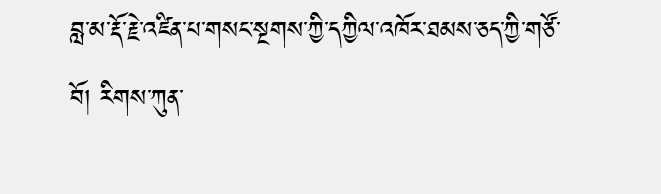བླ་མ་རྡོ་རྗེ་འཛིན་པ་གསང་སྔགས་ཀྱི་དཀྱིལ་འཁོར་ཐམས་ཅད་ཀྱི་གཙོ་བོ། རིགས་ཀུན་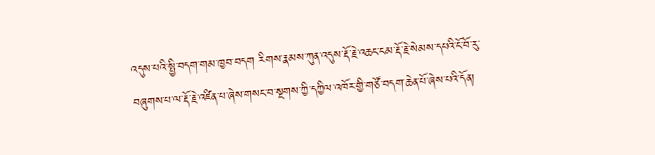འདུས་པའི་སྤྱི་བདག་གམ་ཁྱབ་བདག རིགས་རྣམས་ཀུན་འདུས་རྡོ་རྗེ་འཆང་ངམ་རྡོ་རྗེ་སེམས་དཔའི་ངོ་བོ་རུ་བཞུགས་པ་ལ་རྡོ་རྗེ་འཛིན་པ་ཞེས་གསང་བ་སྔགས་ཀྱི་དཀྱིལ་འཁོར་གྱི་གཙོ་བདག་ཆེན་པོ་ཞེས་པའི་དོན།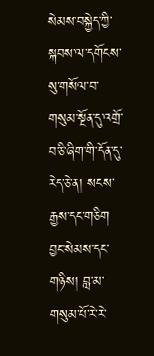སེམས་བསྐྱེད་ཀྱི་སྐབས་ལ་དགོངས་སུ་གསོལ་བ་གསུམ་སྔོན་དུ་འགྲོ་བ་ཅི་ཞིག་གི་དོན་དུ་རེད་ཅེ་ན། སངས་རྒྱས་དང་གཅིག བྱང་སེམས་དང་གཉིས། བླ་མ་གསུམ་པོ་རེ་རེ་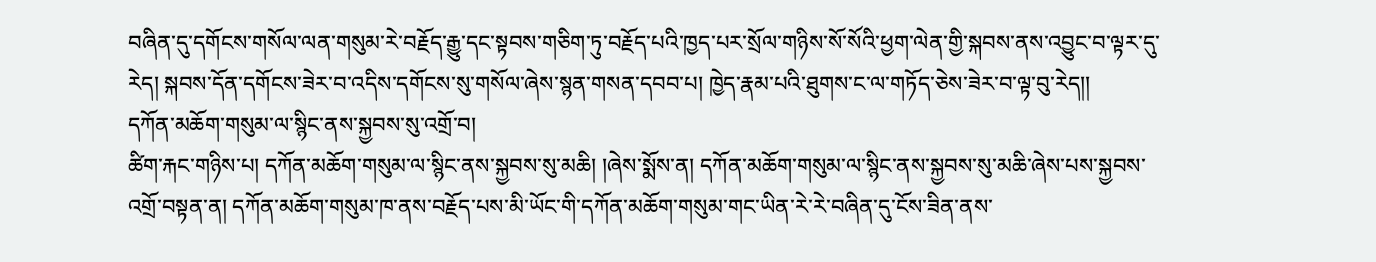བཞིན་དུ་དགོངས་གསོལ་ལན་གསུམ་རེ་བརྗོད་རྒྱུ་དང་སྟབས་གཅིག་ཏུ་བརྗོད་པའི་ཁྱད་པར་སྲོལ་གཉིས་སོ་སོའི་ཕྱག་ལེན་གྱི་སྐབས་ནས་འབྱུང་བ་ལྟར་དུ་རེད། སྐབས་དོན་དགོངས་ཟེར་བ་འདིས་དགོངས་སུ་གསོལ་ཞེས་སྙན་གསན་དབབ་པ། ཁྱེད་རྣམ་པའི་ཐུགས་ང་ལ་གཏོད་ཅེས་ཟེར་བ་ལྟ་བུ་རེད།།
དཀོན་མཆོག་གསུམ་ལ་སྙིང་ནས་སྐྱབས་སུ་འགྲོ་བ།
ཚིག་རྐང་གཉིས་པ། དཀོན་མཆོག་གསུམ་ལ་སྙིང་ནས་སྐྱབས་སུ་མཆི། །ཞེས་སྨོས་ན། དཀོན་མཆོག་གསུམ་ལ་སྙིང་ནས་སྐྱབས་སུ་མཆི་ཞེས་པས་སྐྱབས་འགྲོ་བསྟན་ན། དཀོན་མཆོག་གསུམ་ཁ་ནས་བརྗོད་པས་མི་ཡོང་གི་དཀོན་མཆོག་གསུམ་གང་ཡིན་རེ་རེ་བཞིན་དུ་ངོས་ཟིན་ནས་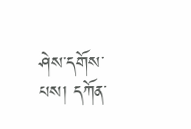ཤེས་དགོས་པས། དཀོན་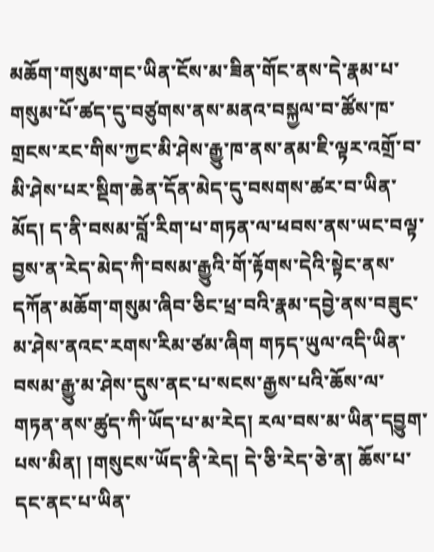མཆོག་གསུམ་གང་ཡིན་ངོས་མ་ཟིན་གོང་ནས་དེ་རྣམ་པ་གསུམ་པོ་ཚད་དུ་བཙུགས་ནས་མནའ་བསྐྱལ་བ་ཚོས་ཁ་གྲངས་རང་གིས་ཀྱང་མི་ཤེས་རྒྱུ་ཁ་ནས་ནམ་ཇི་ལྟར་འགྲོ་བ་མི་ཤེས་པར་སྡིག་ཆེན་དོན་མེད་དུ་བསགས་ཚར་བ་ཡིན་མོད། ད་ནི་བསམ་བློ་རིག་པ་གཏན་ལ་ཕབས་ནས་ཡང་བལྟ་བྱས་ན་རེད་མེད་ཀི་བསམ་རྒྱུའི་གོ་རྟོགས་དེའི་སྟེང་ནས་དཀོན་མཆོག་གསུམ་ཞིབ་ཅིང་ཕྲ་བའི་རྣམ་དབྱེ་ནས་བཟུང་མ་ཤེས་ནའང་རགས་རིམ་ཙམ་ཞིག གཏད་ཡུལ་འདི་ཡིན་བསམ་རྒྱུ་མ་ཤེས་དུས་ནང་པ་སངས་རྒྱས་པའི་ཆོས་ལ་གཏན་ནས་ཚུད་ཀི་ཡོད་པ་མ་རེད། རལ་བས་མ་ཡིན་དབྱུག་པས་མིན། །གསུངས་ཡོད་ནི་རེད། དེ་ཅི་རེད་ཅེ་ན། ཆོས་པ་དང་ནང་པ་ཡིན་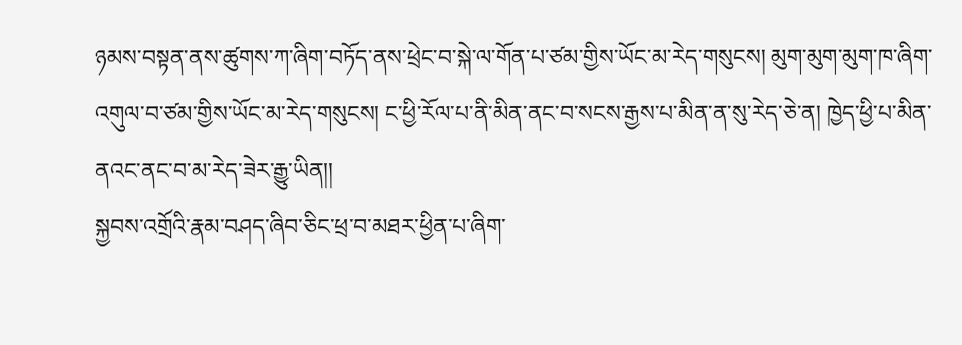ཉམས་བསྟན་ནས་ཚུགས་ཀ་ཞིག་བཏོད་ནས་ཕྲེང་བ་སྐེ་ལ་གོན་པ་ཙམ་གྱིས་ཡོང་མ་རེད་གསུངས། མུག་མུག་མུག་ཁ་ཞིག་འགུལ་བ་ཙམ་གྱིས་ཡོང་མ་རེད་གསུངས། ང་ཕྱི་རོལ་པ་ནི་མིན་ནང་བ་སངས་རྒྱས་པ་མིན་ན་སུ་རེད་ཅེ་ན། ཁྱེད་ཕྱི་པ་མིན་ནའང་ནང་བ་མ་རེད་ཟེར་རྒྱུ་ཡིན།།
སྐྱབས་འགྲོའི་རྣམ་བཤད་ཞིབ་ཅིང་ཕྲ་བ་མཐར་ཕྱིན་པ་ཞིག་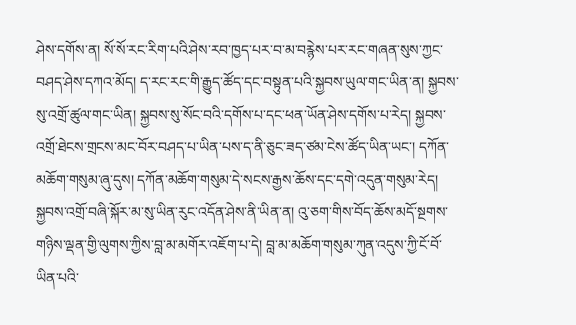ཤེས་དགོས་ན། སོ་སོ་རང་རིག་པའི་ཤེས་རབ་ཁྱད་པར་བ་མ་བརྙེས་པར་རང་གཞན་སུས་ཀྱང་བཤད་ཤེས་དཀའ་མོད། ད་རང་རང་གི་རྒྱུད་ཚོད་དང་བསྟུན་པའི་སྐྱབས་ཡུལ་གང་ཡིན་ན། སྐྱབས་སུ་འགྲོ་ཚུལ་གང་ཡིན། སྐྱབས་སུ་སོང་བའི་དགོས་པ་དང་ཕན་ཡོན་ཤེས་དགོས་པ་རེད། སྐྱབས་འགྲོ་ཐེངས་གྲངས་མང་བོར་བཤད་པ་ཡིན་པས་ད་ནི་ཅུང་ཟད་ཙམ་ངེས་ཚོད་ཡིན་ཡང་། དཀོན་མཆོག་གསུམ་ཞུ་དུས། དཀོན་མཆོག་གསུམ་དེ་སངས་རྒྱས་ཆོས་དང་དགེ་འདུན་གསུམ་རེད། སྐྱབས་འགྲོ་བཞི་སྐོར་མ་སུ་ཡིན་རུང་འདོན་ཤེས་ནི་ཡིན་ན། འུ་ཅག་གིས་བོད་ཆོས་མདོ་སྔགས་གཉིས་ལྡན་གྱི་ལུགས་ཀྱིས་བླ་མ་མགོར་འཇོག་པ་དེ། བླ་མ་མཆོག་གསུམ་ཀུན་འདུས་ཀྱི་ངོ་བོ་ཡིན་པའི་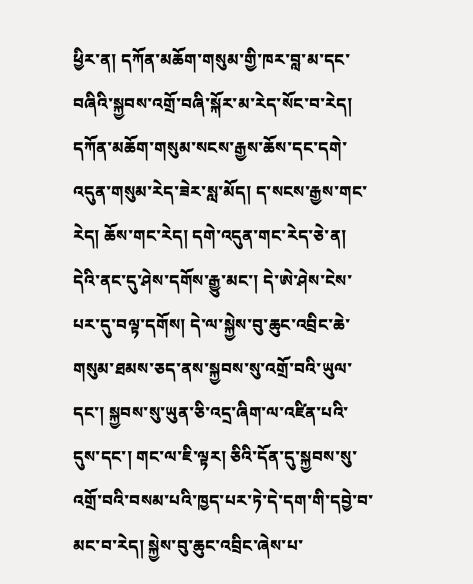ཕྱིར་ན། དཀོན་མཆོག་གསུམ་གྱི་ཁར་བླ་མ་དང་བཞིའི་སྐྱབས་འགྲོ་བཞི་སྐོར་མ་རེད་སོང་བ་རེད། དཀོན་མཆོག་གསུམ་སངས་རྒྱས་ཆོས་དང་དགེ་འདུན་གསུམ་རེད་ཟེར་སླ་མོད། ད་སངས་རྒྱས་གང་རེད། ཆོས་གང་རེད། དགེ་འདུན་གང་རེད་ཅེ་ན། དེའི་ནང་དུ་ཤེས་དགོས་རྒྱུ་མང་། དེ་ཨེ་ཤེས་ངེས་པར་དུ་བལྟ་དགོས། དེ་ལ་སྐྱེས་བུ་ཆུང་འབྲིང་ཆེ་གསུམ་ཐམས་ཅད་ནས་སྐྱབས་སུ་འགྲོ་བའི་ཡུལ་དང་། སྐྱབས་སུ་ཡུན་ཅི་འདྲ་ཞིག་ལ་འཛིན་པའི་དུས་དང་། གང་ལ་ཇི་ལྟར། ཅིའི་དོན་དུ་སྐྱབས་སུ་འགྲོ་བའི་བསམ་པའི་ཁྱད་པར་ཏེ་དེ་དག་གི་དབྱེ་བ་མང་བ་རེད། སྐྱེས་བུ་ཆུང་འབྲིང་ཞེས་པ་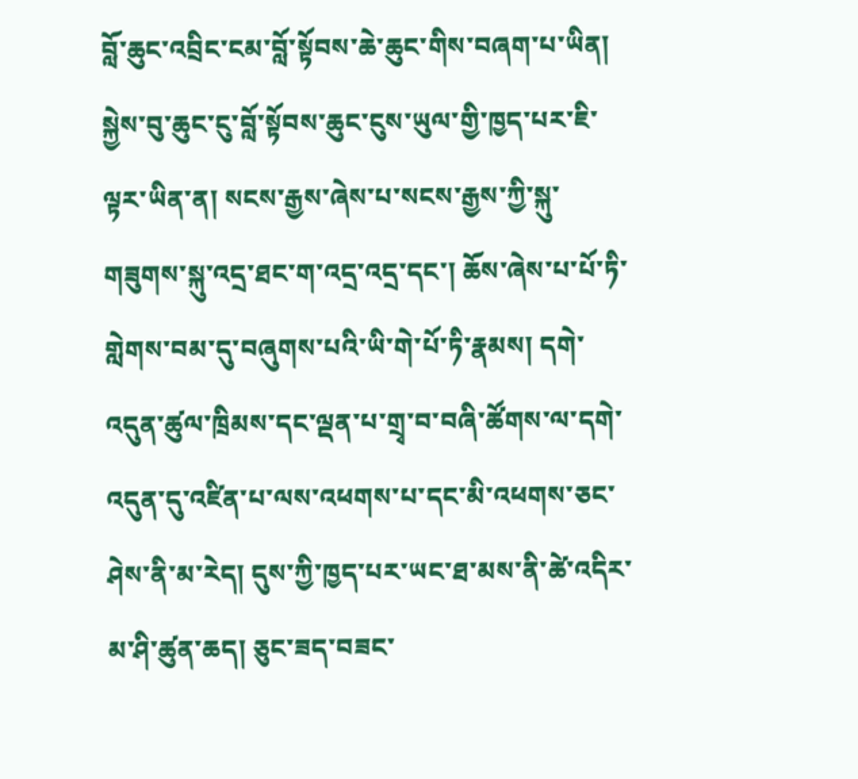བློ་ཆུང་འབྲིང་ངམ་བློ་སྟོབས་ཆེ་ཆུང་གིས་བཞག་པ་ཡིན། སྐྱེས་བུ་ཆུང་ངུ་བློ་སྟོབས་ཆུང་ངུས་ཡུལ་གྱི་ཁྱད་པར་ཇི་ལྟར་ཡིན་ན། སངས་རྒྱས་ཞེས་པ་སངས་རྒྱས་ཀྱི་སྐུ་གཟུགས་སྐུ་འདྲ་ཐང་ག་འདྲ་འདྲ་དང་། ཆོས་ཞེས་པ་པོ་ཏི་གླེགས་བམ་དུ་བཞུགས་པའི་ཡི་གེ་པོ་ཏི་རྣམས། དགེ་འདུན་ཚུལ་ཁྲིམས་དང་ལྡན་པ་གྲྭ་བ་བཞི་ཚོགས་ལ་དགེ་འདུན་དུ་འཛིན་པ་ལས་འཕགས་པ་དང་མི་འཕགས་ཅང་ཤེས་ནི་མ་རེད། དུས་ཀྱི་ཁྱད་པར་ཡང་ཐ་མས་ནི་ཚེ་འདིར་མ་ཤི་ཚུན་ཆད། ཅུང་ཟད་བཟང་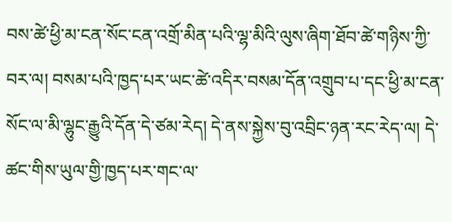བས་ཚེ་ཕྱི་མ་ངན་སོང་ངན་འགྲོ་མིན་པའི་ལྷ་མིའི་ལུས་ཞིག་ཐོབ་ཚེ་གཉིས་ཀྱི་བར་ལ། བསམ་པའི་ཁྱད་པར་ཡང་ཚེ་འདིར་བསམ་དོན་འགྲུབ་པ་དང་ཕྱི་མ་ངན་སོང་ལ་མི་ལྷུང་རྒྱུའི་དོན་དེ་ཙམ་རེད། དེ་ནས་སྐྱེས་བུ་འབྲིང་ཉན་རང་རེད་ལ། དེ་ཚང་གིས་ཡུལ་གྱི་ཁྱད་པར་གང་ལ་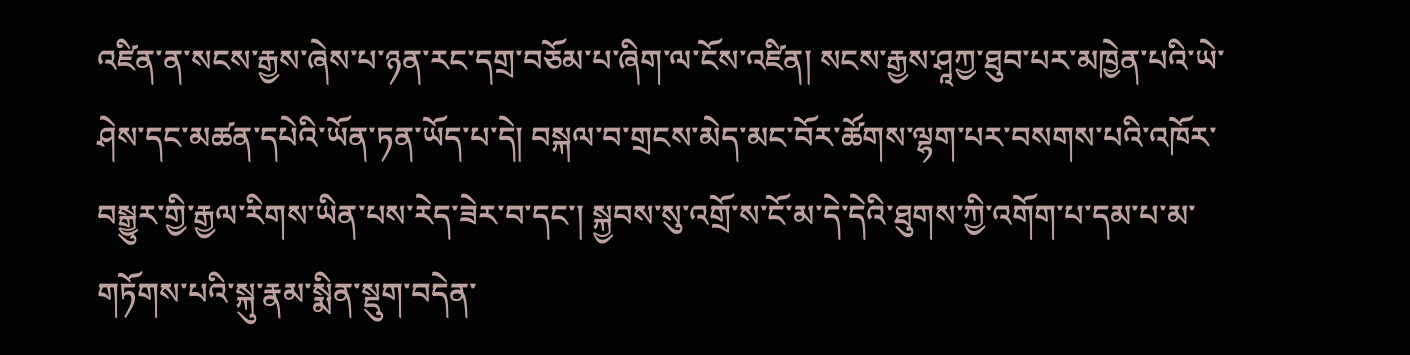འཛིན་ན་སངས་རྒྱས་ཞེས་པ་ཉན་རང་དགྲ་བཅོམ་པ་ཞིག་ལ་ངོས་འཛིན། སངས་རྒྱས་ཤཱཀྱ་ཐུབ་པར་མཁྱེན་པའི་ཡེ་ཤེས་དང་མཚན་དཔེའི་ཡོན་ཏན་ཡོད་པ་དེ། བསྐལ་བ་གྲངས་མེད་མང་བོར་ཚོགས་ལྷག་པར་བསགས་པའི་འཁོར་བསྒྱུར་གྱི་རྒྱལ་རིགས་ཡིན་པས་རེད་ཟེར་བ་དང་། སྐྱབས་སུ་འགྲོ་ས་ངོ་མ་དེ་དེའི་ཐུགས་ཀྱི་འགོག་པ་དམ་པ་མ་གཏོགས་པའི་སྐུ་རྣམ་སྨིན་སྡུག་བདེན་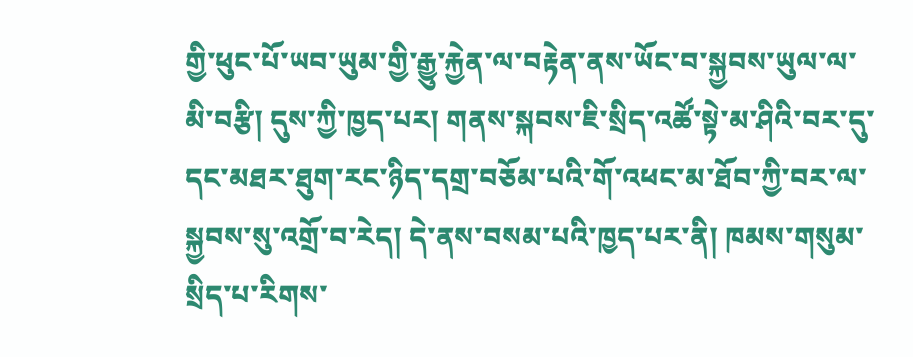གྱི་ཕུང་པོ་ཡབ་ཡུམ་གྱི་རྒྱུ་རྐྱེན་ལ་བརྟེན་ནས་ཡོང་བ་སྐྱབས་ཡུལ་ལ་མི་བརྩི། དུས་ཀྱི་ཁྱད་པར། གནས་སྐབས་ཇི་སྲིད་འཚོ་སྟེ་མ་ཤིའི་བར་དུ་དང་མཐར་ཐུག་རང་ཉིད་དགྲ་བཅོམ་པའི་གོ་འཕང་མ་ཐོབ་ཀྱི་བར་ལ་སྐྱབས་སུ་འགྲོ་བ་རེད། དེ་ནས་བསམ་པའི་ཁྱད་པར་ནི། ཁམས་གསུམ་སྲིད་པ་རིགས་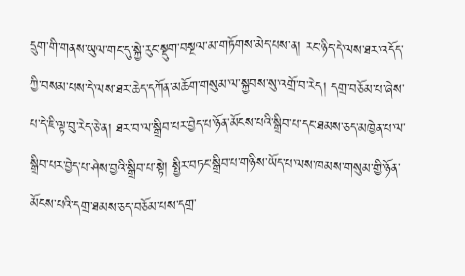དྲུག་གི་གནས་ཡུལ་གང་དུ་སྐྱེ་རུང་སྡུག་བསྔལ་མ་གཏོགས་མེད་པས་ན། རང་ཉིད་དེ་ལས་ཐར་འདོད་ཀྱི་བསམ་པས་དེ་ལས་ཐར་ཆེད་དཀོན་མཆོག་གསུམ་ལ་སྐྱབས་སུ་འགྲོ་བ་རེད། དགྲ་བཅོམ་པ་ཞེས་པ་དེ་ཇི་ལྟ་བུ་རེད་ཅེ་ན། ཐར་བ་ལ་སྒྲིབ་པར་བྱེད་པ་ཉོན་མོངས་པའི་སྒྲིབ་པ་དང་ཐམས་ཅད་མཁྱེན་པ་ལ་སྒྲིབ་པར་བྱེད་པ་ཤེས་བྱའི་སྒྲིབ་པ་སྟེ། སྤྱིར་བཏང་སྒྲིབ་པ་གཉིས་ཡོད་པ་ལས་ཁམས་གསུམ་གྱི་ཉོན་མོངས་པའི་དགྲ་ཐམས་ཅད་བཅོམ་པས་དགྲ་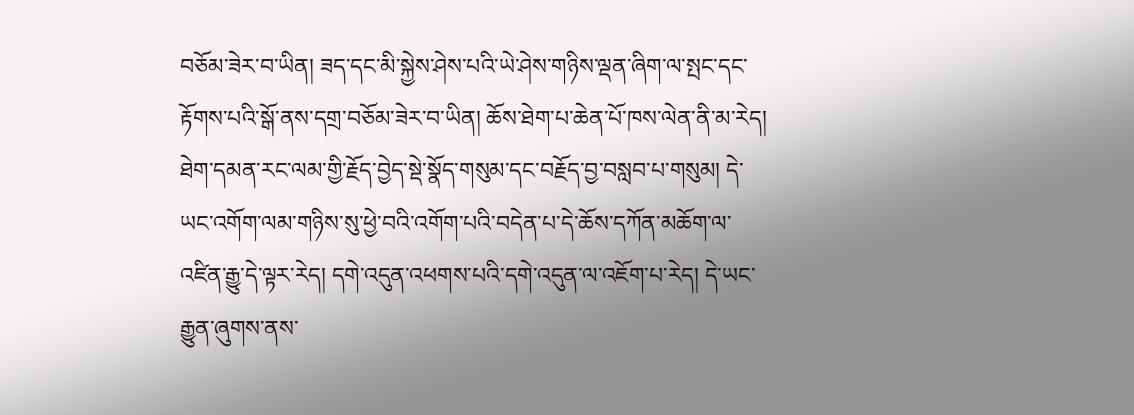བཅོམ་ཟེར་བ་ཡིན། ཟད་དང་མི་སྐྱེས་ཤེས་པའི་ཡེ་ཤེས་གཉིས་ལྡན་ཞིག་ལ་སྤང་དང་རྟོགས་པའི་སྒོ་ནས་དགྲ་བཅོམ་ཟེར་བ་ཡིན། ཆོས་ཐེག་པ་ཆེན་པོ་ཁས་ལེན་ནི་མ་རེད། ཐེག་དམན་རང་ལམ་གྱི་རྗོད་བྱེད་སྡེ་སྣོད་གསུམ་དང་བརྗོད་བྱ་བསླབ་པ་གསུམ། དེ་ཡང་འགོག་ལམ་གཉིས་སུ་ཕྱེ་བའི་འགོག་པའི་བདེན་པ་དེ་ཆོས་དཀོན་མཆོག་ལ་འཛིན་རྒྱུ་དེ་ལྟར་རེད། དགེ་འདུན་འཕགས་པའི་དགེ་འདུན་ལ་འཇོག་པ་རེད། དེ་ཡང་རྒྱུན་ཞུགས་ནས་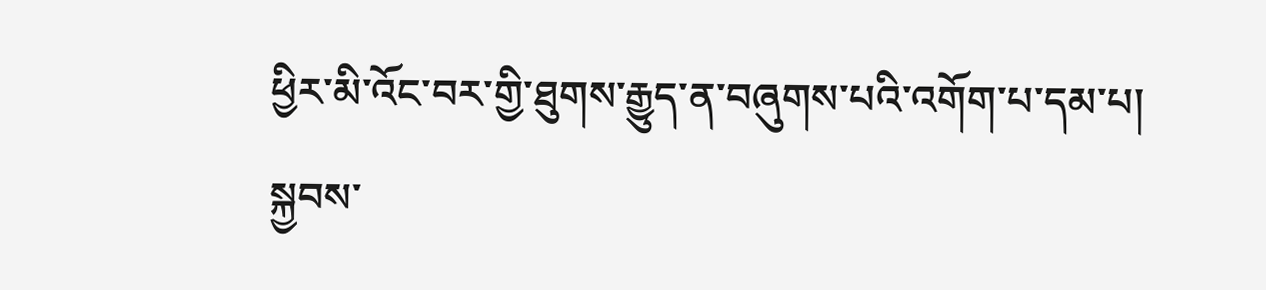ཕྱིར་མི་འོང་བར་གྱི་ཐུགས་རྒྱུད་ན་བཞུགས་པའི་འགོག་པ་དམ་པ། སྐྱབས་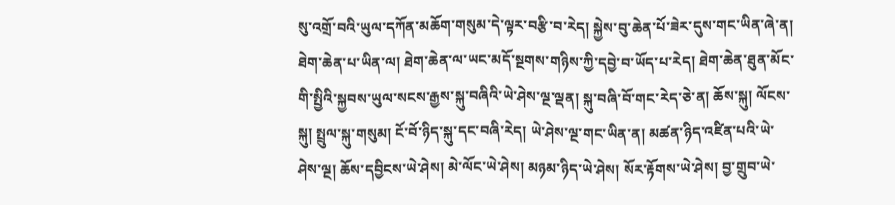སུ་འགྲོ་བའི་ཡུལ་དཀོན་མཆོག་གསུམ་དེ་ལྟར་བརྩི་བ་རེད། སྐྱེས་བུ་ཆེན་པོ་ཟེར་དུས་གང་ཡིན་ཞེ་ན། ཐེག་ཆེན་པ་ཡིན་ལ། ཐེག་ཆེན་ལ་ཡང་མདོ་སྔགས་གཉིས་ཀྱི་དབྱེ་བ་ཡོད་པ་རེད། ཐེག་ཆེན་ཐུན་མོང་གི་སྤྱིའི་སྐྱབས་ཡུལ་སངས་རྒྱས་སྐུ་བཞིའི་ཡེ་ཤེས་ལྔ་ལྡན། སྐུ་བཞི་བོ་གང་རེད་ཅེ་ན། ཆོས་སྐུ། ལོངས་སྐུ། སྤྲུལ་སྐུ་གསུམ། ངོ་བོ་ཉིད་སྐུ་དང་བཞི་རེད། ཡེ་ཤེས་ལྔ་གང་ཡིན་ན། མཚན་ཉིད་འཛིན་པའི་ཡེ་ཤེས་ལྔ། ཆོས་དབྱིངས་ཡེ་ཤེས། མེ་ལོང་ཡེ་ཤེས། མཉམ་ཉིད་ཡེ་ཤེས། སོར་རྟོགས་ཡེ་ཤེས། བྱ་གྲུབ་ཡེ་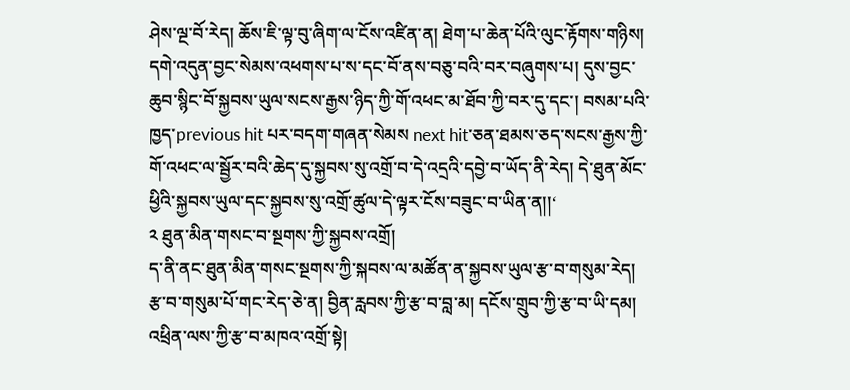ཤེས་ལྔ་བོ་རེད། ཆོས་ཇི་ལྟ་བུ་ཞིག་ལ་ངོས་འཛིན་ན། ཐེག་པ་ཆེན་པོའི་ལུང་རྟོགས་གཉིས། དགེ་འདུན་བྱང་སེམས་འཕགས་པ་ས་དང་བོ་ནས་བཅུ་བའི་བར་བཞུགས་པ། དུས་བྱང་ཆུབ་སྙིང་བོ་སྐྱབས་ཡུལ་སངས་རྒྱས་ཉིད་ཀྱི་གོ་འཕང་མ་ཐོབ་ཀྱི་བར་དུ་དང་། བསམ་པའི་ཁྱད་previous hit པར་བདག་གཞན་སེམས next hit་ཅན་ཐམས་ཅད་སངས་རྒྱས་ཀྱི་གོ་འཕང་ལ་སྦྱོར་བའི་ཆེད་དུ་སྐྱབས་སུ་འགྲོ་བ་དེ་འདྲའི་དབྱེ་བ་ཡོད་ནི་རེད། དེ་ཐུན་མོང་ཕྱིའི་སྐྱབས་ཡུལ་དང་སྐྱབས་སུ་འགྲོ་ཚུལ་དེ་ལྟར་ངོས་བཟུང་བ་ཡིན་ན།།‘
༢ ཐུན་མིན་གསང་བ་སྔགས་ཀྱི་སྐྱབས་འགྲོ།
ད་ནི་ནང་ཐུན་མིན་གསང་སྔགས་ཀྱི་སྐབས་ལ་མཚོན་ན་སྐྱབས་ཡུལ་རྩ་བ་གསུམ་རེད། རྩ་བ་གསུམ་པོ་གང་རེད་ཅེ་ན། བྱིན་རླབས་ཀྱི་རྩ་བ་བླ་མ། དངོས་གྲུབ་ཀྱི་རྩ་བ་ཡི་དམ། འཕྲིན་ལས་ཀྱི་རྩ་བ་མཁའ་འགྲོ་སྟེ།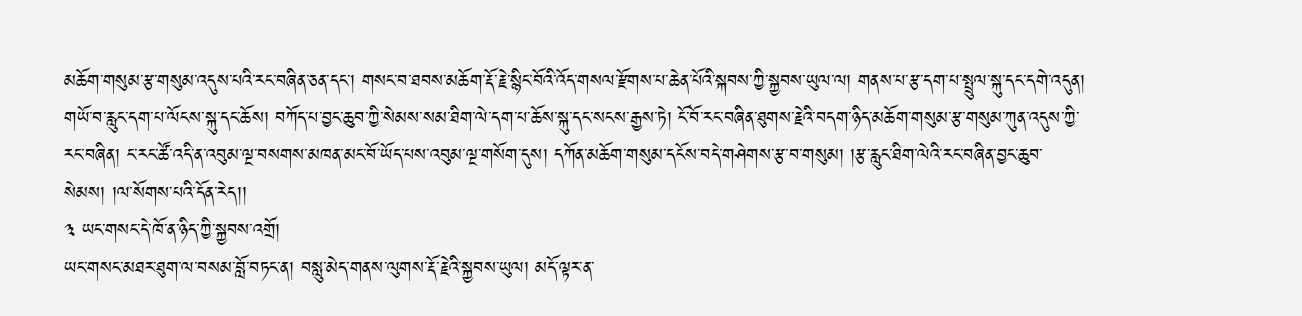མཆོག་གསུམ་རྩ་གསུམ་འདུས་པའི་རང་བཞིན་ཅན་དང་། གསང་བ་ཐབས་མཆོག་རྡོ་རྗེ་སྙིང་བོའི་འོད་གསལ་རྫོགས་པ་ཆེན་པོའི་སྐབས་ཀྱི་སྐྱབས་ཡུལ་ལ། གནས་པ་རྩ་དག་པ་སྤྲུལ་སྐུ་དང་དགེ་འདུན། གཡོ་བ་རླུང་དག་པ་ལོངས་སྐུ་དང་ཆོས། བཀོད་པ་བྱང་ཆུབ་ཀྱི་སེམས་སམ་ཐིག་ལེ་དག་པ་ཆོས་སྐུ་དང་སངས་རྒྱས་ཏེ། ངོ་བོ་རང་བཞིན་ཐུགས་རྗེའི་བདག་ཉིད་མཆོག་གསུམ་རྩ་གསུམ་ཀུན་འདུས་ཀྱི་རང་བཞིན། ང་རང་ཚོ་འདི་ན་འབུམ་ལྔ་བསགས་མཁན་མང་བོ་ཡོད་པས་འབུམ་ལྔ་གསོག་དུས། དཀོན་མཆོག་གསུམ་དངོས་བདེ་གཤེགས་རྩ་བ་གསུམ། །རྩ་རླུང་ཐིག་ལེའི་རང་བཞིན་བྱང་ཆུབ་སེམས། །ལ་སོགས་པའི་དོན་རེད།།
༣ ཡང་གསང་དེ་ཁོ་ན་ཉིད་ཀྱི་སྐྱབས་འགྲོ།
ཡང་གསང་མཐར་ཐུག་ལ་བསམ་བློ་བཏང་ན། བསླུ་མེད་གནས་ལུགས་རྡོ་རྗེའི་སྐྱབས་ཡུལ། མདོ་ལྟར་ན་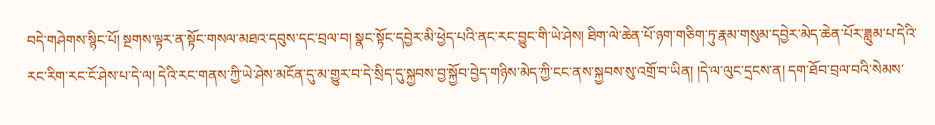བདེ་གཤེགས་སྙིང་པོ། སྔགས་ལྟར་ན་སྟོང་གསལ་མཐའ་དབུས་དང་བྲལ་བ། སྣང་སྟོང་དབྱེར་མི་ཕྱེད་པའི་ནང་རང་བྱུང་གི་ཡེ་ཤེས། ཐིག་ལེ་ཆེན་པོ་ཉག་གཅིག་ཏུ་རྣམ་གསུམ་དབྱེར་མེད་ཆེན་པོར་ཟླུམ་པ་དེའི་རང་རིག་རང་ངོ་ཤེས་པ་དེ་ལ། དེའི་རང་གནས་ཀྱི་ཡེ་ཤེས་མངོན་དུ་མ་གྱུར་བ་དེ་སྲིད་དུ་སྐྱབས་བྱ་སྐྱོབ་བྱེད་གཉིས་མེད་ཀྱི་ངང་ནས་སྐྱབས་སུ་འགྲོ་བ་ཡིན། །དེ་ལ་ལུང་དྲངས་ན། དག་ཐོབ་བྲལ་བའི་སེམས་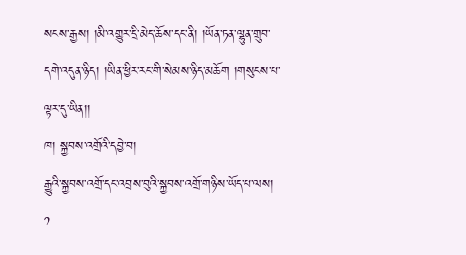སངས་རྒྱས། །མི་འགྱུར་དྲི་མེད་ཆོས་དང་ནི། །ཡོན་ཏན་ལྷུན་གྲུབ་དགེ་འདུན་ཉིད། །ཡིན་ཕྱིར་རང་གི་སེམས་ཉིད་མཆོག །གསུངས་པ་ལྟར་དུ་ཡིན།།
ཁ། སྐྱབས་འགྲོའི་དབྱེ་བ།
རྒྱུའི་སྐྱབས་འགྲོ་དང་འབྲས་བུའི་སྐྱབས་འགྲོ་གཉིས་ཡོད་པ་ལས།
༡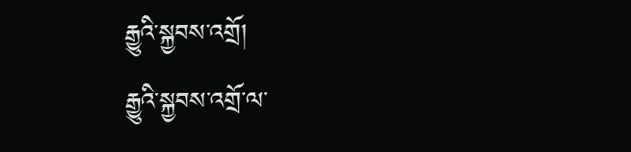རྒྱུའི་སྐྱབས་འགྲོ།
རྒྱུའི་སྐྱབས་འགྲོ་ལ་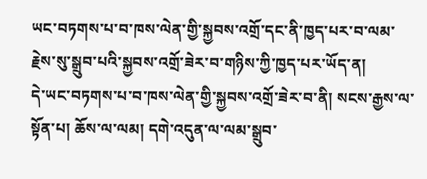ཡང་བཏགས་པ་བ་ཁས་ལེན་གྱི་སྐྱབས་འགྲོ་དང་ནི་ཁྱད་པར་བ་ལམ་རྗེས་སུ་སྒྲུབ་པའི་སྐྱབས་འགྲོ་ཟེར་བ་གཉིས་ཀྱི་ཁྱད་པར་ཡོད་ན།
དེ་ཡང་བཏགས་པ་བ་ཁས་ལེན་གྱི་སྐྱབས་འགྲོ་ཟེར་བ་ནི། སངས་རྒྱས་ལ་སྟོན་པ། ཆོས་ལ་ལམ། དགེ་འདུན་ལ་ལམ་སྒྲུབ་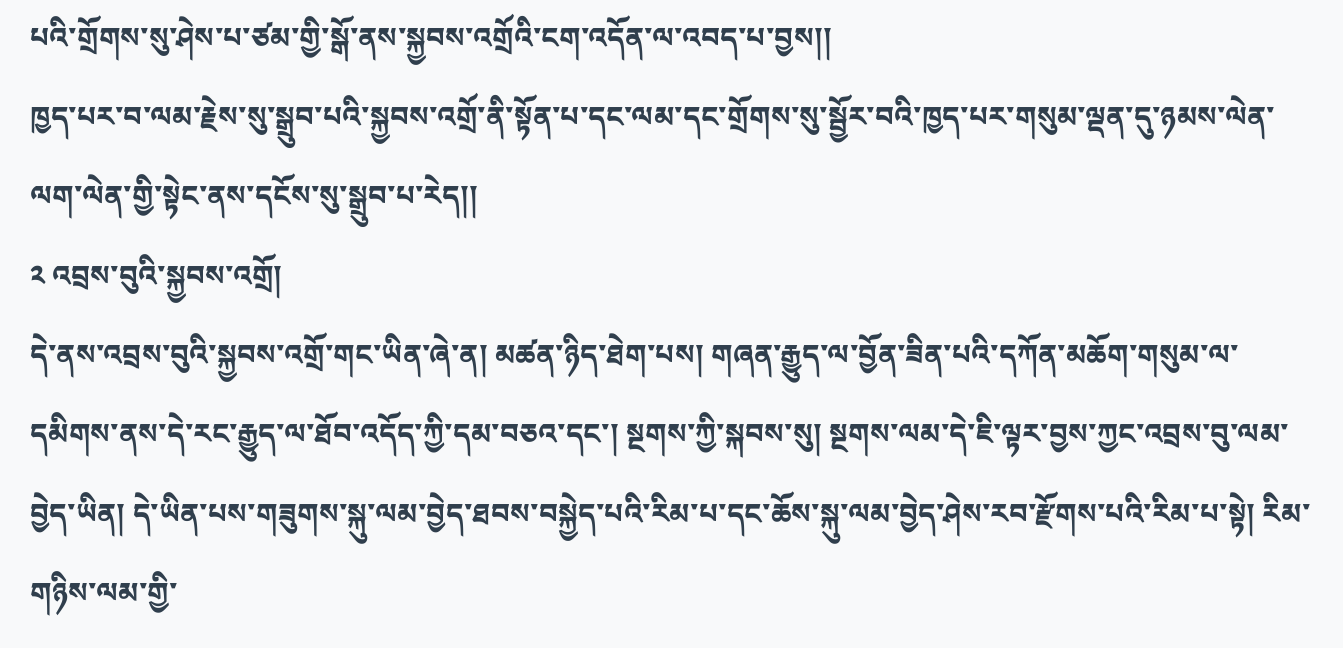པའི་གྲོགས་སུ་ཤེས་པ་ཙམ་གྱི་སྒོ་ནས་སྐྱབས་འགྲོའི་ངག་འདོན་ལ་འབད་པ་བྱས།།
ཁྱད་པར་བ་ལམ་རྗེས་སུ་སྒྲུབ་པའི་སྐྱབས་འགྲོ་ནི་སྟོན་པ་དང་ལམ་དང་གྲོགས་སུ་སྦྱོར་བའི་ཁྱད་པར་གསུམ་ལྡན་དུ་ཉམས་ལེན་ལག་ལེན་གྱི་སྟེང་ནས་དངོས་སུ་སྒྲུབ་པ་རེད།།
༢ འབྲས་བུའི་སྐྱབས་འགྲོ།
དེ་ནས་འབྲས་བུའི་སྐྱབས་འགྲོ་གང་ཡིན་ཞེ་ན། མཚན་ཉིད་ཐེག་པས། གཞན་རྒྱུད་ལ་བྱོན་ཟིན་པའི་དཀོན་མཆོག་གསུམ་ལ་དམིགས་ནས་དེ་རང་རྒྱུད་ལ་ཐོབ་འདོད་ཀྱི་དམ་བཅའ་དང་། སྔགས་ཀྱི་སྐབས་སུ། སྔགས་ལམ་དེ་ཇི་ལྟར་བྱས་ཀྱང་འབྲས་བུ་ལམ་བྱེད་ཡིན། དེ་ཡིན་པས་གཟུགས་སྐུ་ལམ་བྱེད་ཐབས་བསྐྱེད་པའི་རིམ་པ་དང་ཆོས་སྐུ་ལམ་བྱེད་ཤེས་རབ་རྫོགས་པའི་རིམ་པ་སྟེ། རིམ་གཉིས་ལམ་གྱི་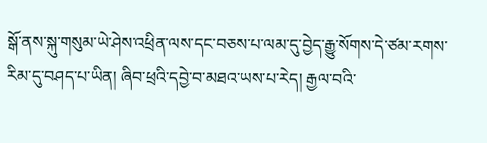སྒོ་ནས་སྐུ་གསུམ་ཡེ་ཤེས་འཕྲིན་ལས་དང་བཅས་པ་ལམ་དུ་བྱེད་རྒྱུ་སོགས་དེ་ཙམ་རགས་རིམ་དུ་བཤད་པ་ཡིན། ཞིབ་ཕྲའི་དབྱེ་བ་མཐའ་ཡས་པ་རེད། རྒྱལ་བའི་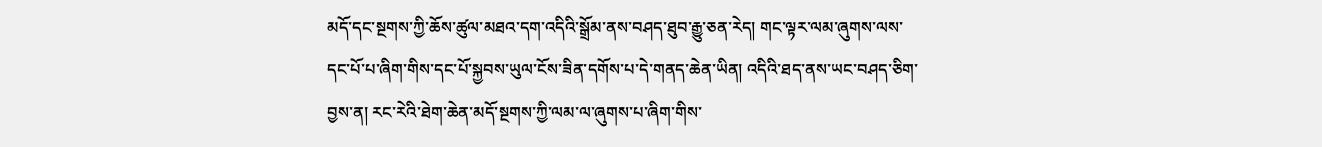མདོ་དང་སྔགས་ཀྱི་ཆོས་ཚུལ་མཐའ་དག་འདིའི་སྒྲོམ་ནས་བཤད་ཐུབ་རྒྱུ་ཅན་རེད། གང་ལྟར་ལམ་ཞུགས་ལས་དང་པོ་པ་ཞིག་གིས་དང་པོ་སྐྱབས་ཡུལ་ངོས་ཟིན་དགོས་པ་དེ་གནད་ཆེན་ཡིན། འདིའི་ཐད་ནས་ཡང་བཤད་ཅིག་བྱས་ན། རང་རེའི་ཐེག་ཆེན་མདོ་སྔགས་ཀྱི་ལམ་ལ་ཞུགས་པ་ཞིག་གིས་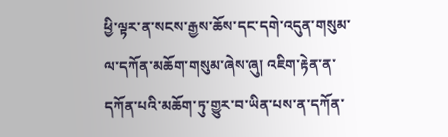ཕྱི་ལྟར་ན་སངས་རྒྱས་ཆོས་དང་དགེ་འདུན་གསུམ་ལ་དཀོན་མཆོག་གསུམ་ཞེས་ཞུ། འཇིག་རྟེན་ན་དཀོན་པའི་མཆོག་ཏུ་གྱུར་བ་ཡིན་པས་ན་དཀོན་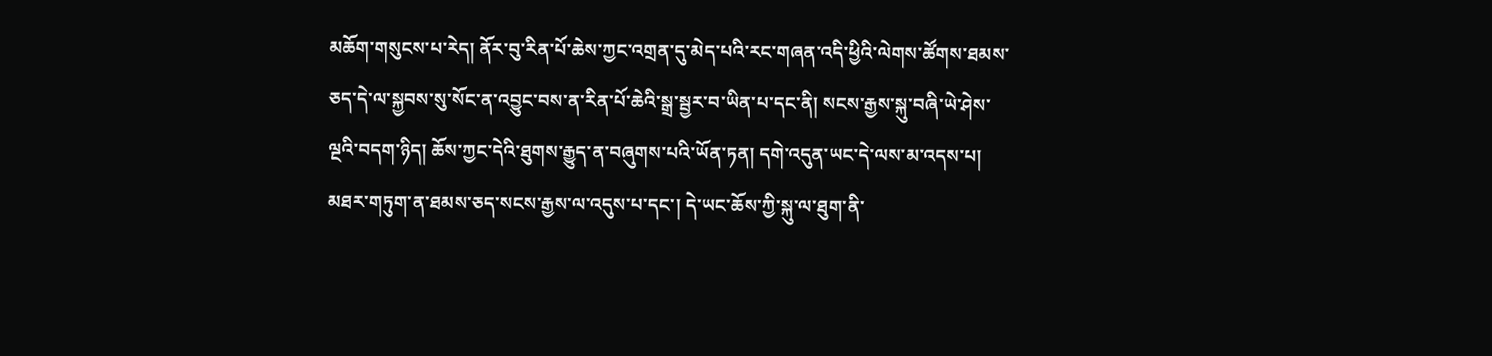མཆོག་གསུངས་པ་རེད། ནོར་བུ་རིན་པོ་ཆེས་ཀྱང་འགྲན་དུ་མེད་པའི་རང་གཞན་འདི་ཕྱིའི་ལེགས་ཚོགས་ཐམས་ཅད་དེ་ལ་སྐྱབས་སུ་སོང་ན་འབྱུང་བས་ན་རིན་པོ་ཆེའི་སྒྲ་སྦྱར་བ་ཡིན་པ་དང་ནི། སངས་རྒྱས་སྐུ་བཞི་ཡེ་ཤེས་ལྔའི་བདག་ཉིད། ཆོས་ཀྱང་དེའི་ཐུགས་རྒྱུད་ན་བཞུགས་པའི་ཡོན་ཏན། དགེ་འདུན་ཡང་དེ་ལས་མ་འདས་པ། མཐར་གཏུག་ན་ཐམས་ཅད་སངས་རྒྱས་ལ་འདུས་པ་དང་། དེ་ཡང་ཆོས་ཀྱི་སྐུ་ལ་ཐུག་ནི་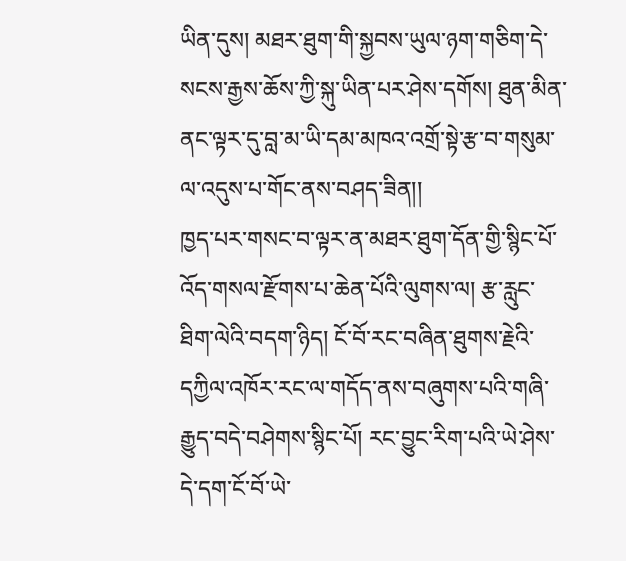ཡིན་དུས། མཐར་ཐུག་གི་སྐྱབས་ཡུལ་ཉག་གཅིག་དེ་སངས་རྒྱས་ཆོས་ཀྱི་སྐུ་ཡིན་པར་ཤེས་དགོས། ཐུན་མིན་ནང་ལྟར་དུ་བླ་མ་ཡི་དམ་མཁའ་འགྲོ་སྟེ་རྩ་བ་གསུམ་ལ་འདུས་པ་གོང་ནས་བཤད་ཟིན།།
ཁྱད་པར་གསང་བ་ལྟར་ན་མཐར་ཐུག་དོན་གྱི་སྙིང་པོ་འོད་གསལ་རྫོགས་པ་ཆེན་པོའི་ལུགས་ལ། རྩ་རླུང་ཐིག་ལེའི་བདག་ཉིད། ངོ་བོ་རང་བཞིན་ཐུགས་རྗེའི་དཀྱིལ་འཁོར་རང་ལ་གདོད་ནས་བཞུགས་པའི་གཞི་རྒྱུད་བདེ་བཤེགས་སྙིང་པོ། རང་བྱུང་རིག་པའི་ཡེ་ཤེས་དེ་དག་ངོ་བོ་ཡེ་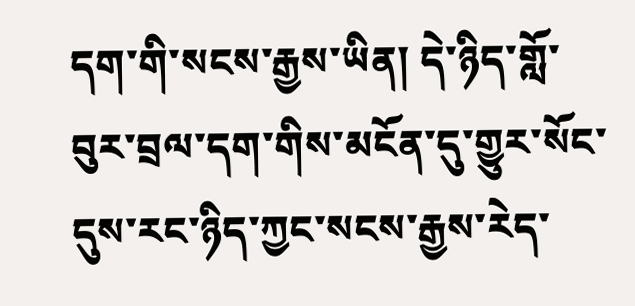དག་གི་སངས་རྒྱས་ཡིན། དེ་ཉིད་གློ་བུར་བྲལ་དག་གིས་མངོན་དུ་གྱུར་སོང་དུས་རང་ཉིད་ཀྱང་སངས་རྒྱས་རེད་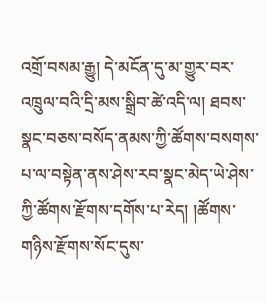འགྲོ་བསམ་རྒྱུ། དེ་མངོན་དུ་མ་གྱུར་བར་འཁྲུལ་བའི་དྲི་མས་སྒྲིབ་ཚེ་འདི་ལ། ཐབས་སྣང་བཅས་བསོད་ནམས་ཀྱི་ཚོགས་བསགས་པ་ལ་བསྟེན་ནས་ཤེས་རབ་སྣང་མེད་ཡེ་ཤེས་ཀྱི་ཚོགས་རྫོགས་དགོས་པ་རེད། །ཚོགས་གཉིས་རྫོགས་སོང་དུས་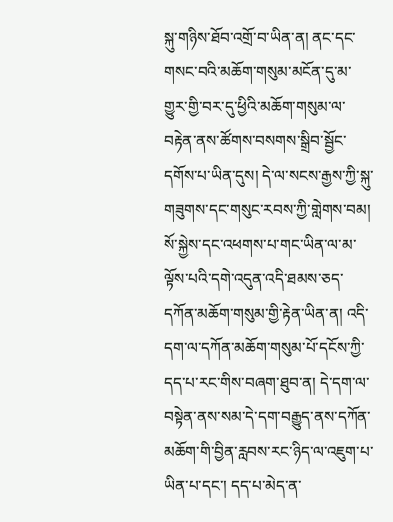སྐུ་གཉིས་ཐོབ་འགྲོ་བ་ཡིན་ན། ནང་དང་གསང་བའི་མཆོག་གསུམ་མངོན་དུ་མ་གྱུར་གྱི་བར་དུ་ཕྱིའི་མཆོག་གསུམ་ལ་བརྟེན་ནས་ཚོགས་བསགས་སྒྲིབ་སྦྱོང་དགོས་པ་ཡིན་དུས། དེ་ལ་སངས་རྒྱས་ཀྱི་སྐུ་གཟུགས་དང་གསུང་རབས་ཀྱི་གླེགས་བམ། སོ་སྐྱེས་དང་འཕགས་པ་གང་ཡིན་ལ་མ་ལྟོས་པའི་དགེ་འདུན་འདི་ཐམས་ཅད་དཀོན་མཆོག་གསུམ་གྱི་རྟེན་ཡིན་ན། འདི་དག་ལ་དཀོན་མཆོག་གསུམ་པོ་དངོས་ཀྱི་དད་པ་རང་གིས་བཞག་ཐུབ་ན། དེ་དག་ལ་བསྟེན་ནས་སམ་དེ་དག་བརྒྱུད་ནས་དཀོན་མཆོག་གི་བྱིན་རླབས་རང་ཉིད་ལ་འཇུག་པ་ཡིན་པ་དང་། དད་པ་མེད་ན་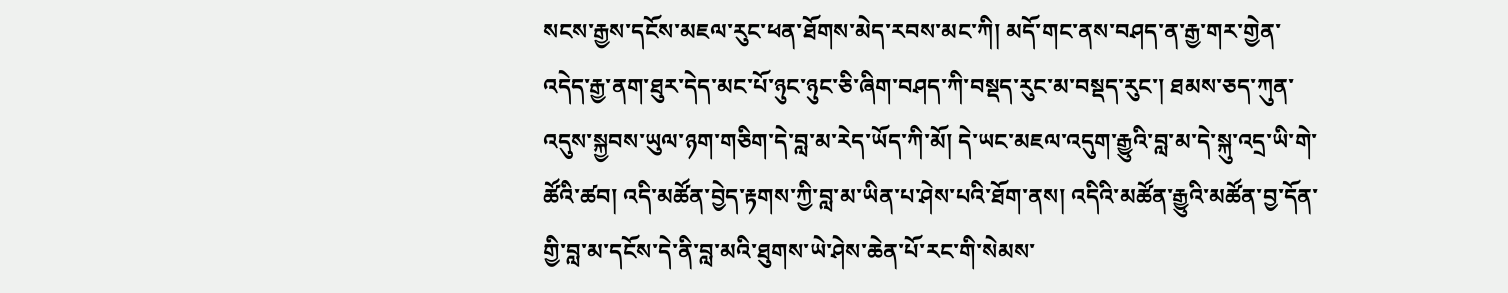སངས་རྒྱས་དངོས་མཇལ་རུང་ཕན་ཐོགས་མེད་རབས་མང་ཀི། མདོ་གང་ནས་བཤད་ན་རྒྱ་གར་གྱེན་འདེད་རྒྱ་ནག་ཐུར་དེད་མང་པོ་ཉུང་ཉུང་ཅི་ཞིག་བཤད་ཀི་བསྡད་རུང་མ་བསྡད་རུང་། ཐམས་ཅད་ཀུན་འདུས་སྐྱབས་ཡུལ་ཉག་གཅིག་དེ་བླ་མ་རེད་ཡོད་ཀི་མོ། དེ་ཡང་མཇལ་འདུག་རྒྱུའི་བླ་མ་དེ་སྐུ་འདྲ་ཡི་གེ་ཚོའི་ཚབ། འདི་མཚོན་བྱེད་རྟགས་ཀྱི་བླ་མ་ཡིན་པ་ཤེས་པའི་ཐོག་ནས། འདིའི་མཚོན་རྒྱུའི་མཚོན་བྱ་དོན་གྱི་བླ་མ་དངོས་དེ་ནི་བླ་མའི་ཐུགས་ཡེ་ཤེས་ཆེན་པོ་རང་གི་སེམས་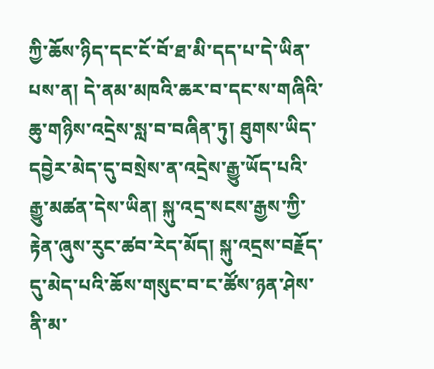ཀྱི་ཆོས་ཉིད་དང་ངོ་བོ་ཐ་མི་དད་པ་དེ་ཡིན་པས་ན། དེ་ནམ་མཁའི་ཆར་བ་དང་ས་གཞིའི་ཆུ་གཉིས་འདྲེས་སླ་བ་བཞིན་ཏུ། ཐུགས་ཡིད་དབྱེར་མེད་དུ་བསྲེས་ན་འདྲེས་རྒྱུ་ཡོད་པའི་རྒྱུ་མཚན་དེས་ཡིན། སྐུ་འདྲ་སངས་རྒྱས་ཀྱི་རྟེན་ཞུས་རུང་ཚབ་རེད་མོད། སྐུ་འདྲས་བརྗོད་དུ་མེད་པའི་ཆོས་གསུང་བ་ང་ཚོས་ཉན་ཤེས་ནི་མ་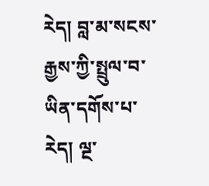རེད། བླ་མ་སངས་རྒྱས་ཀྱི་སྤྲུལ་བ་ཡིན་དགོས་པ་རེད། ལྔ་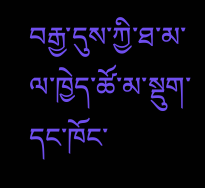བརྒྱ་དུས་ཀྱི་ཐ་མ་ལ་ཁྱེད་ཚོ་མ་སྡུག་དང་ཁོང་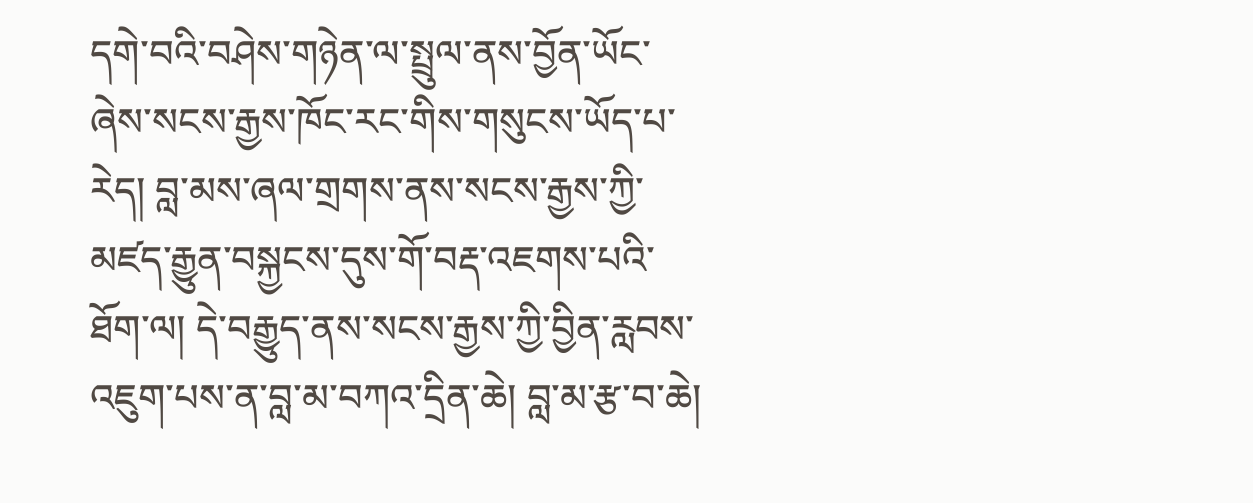དགེ་བའི་བཤེས་གཉེན་ལ་སྤྲུལ་ནས་བྱོན་ཡོང་ཞེས་སངས་རྒྱས་ཁོང་རང་གིས་གསུངས་ཡོད་པ་རེད། བླ་མས་ཞལ་གྲགས་ནས་སངས་རྒྱས་ཀྱི་མཛད་རྒྱུན་བསྐྱངས་དུས་གོ་བརྡ་འཇགས་པའི་ཐོག་ལ། དེ་བརྒྱུད་ནས་སངས་རྒྱས་ཀྱི་བྱིན་རླབས་འཇུག་པས་ན་བླ་མ་བཀའ་དྲིན་ཆེ། བླ་མ་རྩ་བ་ཆེ།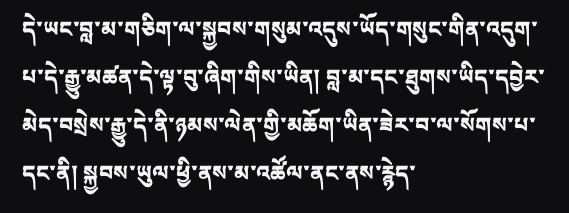དེ་ཡང་བླ་མ་གཅིག་ལ་སྐྱབས་གསུམ་འདུས་ཡོད་གསུང་གིན་འདུག་པ་དེ་རྒྱུ་མཚན་དེ་ལྟ་བུ་ཞིག་གིས་ཡིན། བླ་མ་དང་ཐུགས་ཡིད་དབྱེར་མེད་བསྲེས་རྒྱུ་དེ་ནི་ཉམས་ལེན་གྱི་མཆོག་ཡིན་ཟེར་བ་ལ་སོགས་པ་དང་ནི། སྐྱབས་ཡུལ་ཕྱི་ནས་མ་འཚོལ་ནང་ནས་རྙེད་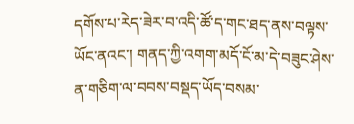དགོས་པ་རེད་ཟེར་བ་འདི་ཚོ་ད་གང་ཐད་ནས་བལྟས་ཡོང་ནའང་། གནད་ཀྱི་འགག་མདོ་ངོ་མ་དེ་བཟུང་ཤེས་ན་གཅིག་ལ་བབས་བསྡད་ཡོད་བསམ་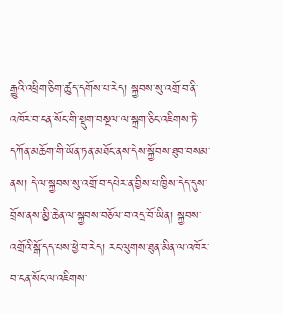རྒྱུའི་འཕྲིག་ཅིག་ཚུད་དགོས་པ་རེད། སྐྱབས་སུ་འགྲོ་བ་ནི་འཁོར་བ་ངན་སོང་གི་སྡུག་བསྔལ་ལ་སྐྲག་ཅིང་འཇིགས་ཏེ་དཀོན་མཆོག་གི་ཡོན་ཏན་མཐོང་ནས་དེས་སྐྱོབས་ཐུབ་བསམ་ནས། དེ་ལ་སྐྱབས་སུ་འགྲོ་བ་དཔེར་ན་བྱིས་པ་ཁྱིས་དེད་དུས་བྲོས་ནས་མྱི་ཆེན་ལ་སྐྱབས་བཅོལ་བ་འདྲ་བོ་ཡིན། སྐྱབས་འགྲོའི་སྒོ་དད་པས་ཕྱེ་བ་རེད། རང་ལུགས་ཐུན་མིན་ལ་འཁོར་བ་ངན་སོང་ལ་འཇིགས་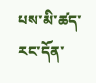པས་མི་ཚད་རང་དོན་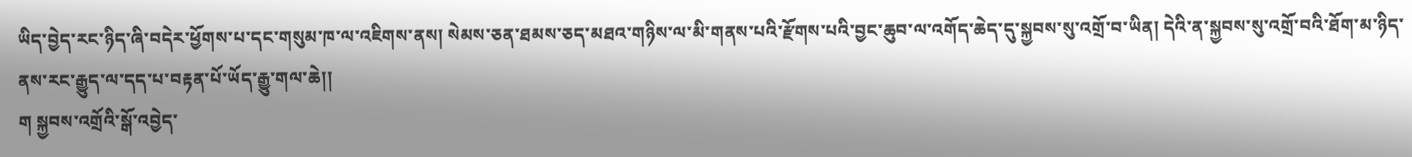ཡིད་བྱེད་རང་ཉིད་ཞི་བདེར་ཕྱོགས་པ་དང་གསུམ་ཁ་ལ་འཇིགས་ནས། སེམས་ཅན་ཐམས་ཅད་མཐའ་གཉིས་ལ་མི་གནས་པའི་རྫོགས་པའི་བྱང་ཆུབ་ལ་འགོད་ཆེད་དུ་སྐྱབས་སུ་འགྲོ་བ་ཡིན། དེའི་ན་སྐྱབས་སུ་འགྲོ་བའི་ཐོག་མ་ཉིད་ནས་རང་རྒྱུད་ལ་དད་པ་བརྟན་པོ་ཡོད་རྒྱུ་གལ་ཆེ།།
ག སྐྱབས་འགྲོའི་སྒོ་འབྱེད་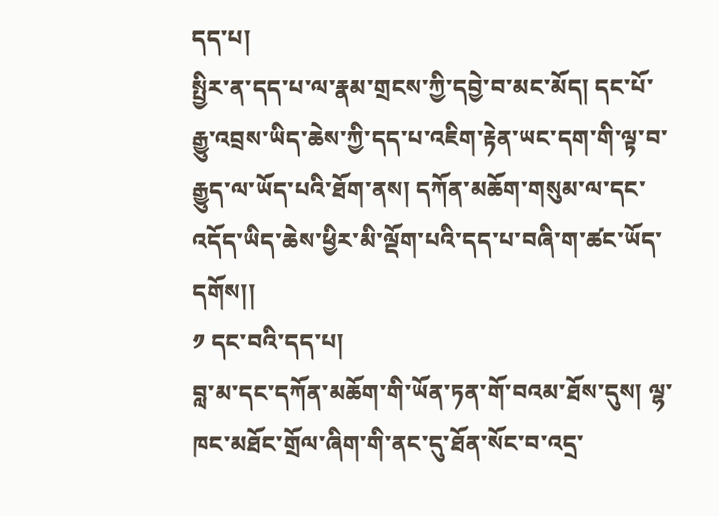དད་པ།
སྤྱིར་ན་དད་པ་ལ་རྣམ་གྲངས་ཀྱི་དབྱེ་བ་མང་མོད། དང་པོ་རྒྱུ་འབྲས་ཡིད་ཆེས་ཀྱི་དད་པ་འཇིག་རྟེན་ཡང་དག་གི་ལྟ་བ་རྒྱུད་ལ་ཡོད་པའི་ཐོག་ནས། དཀོན་མཆོག་གསུམ་ལ་དང་འདོད་ཡིད་ཆེས་ཕྱིར་མི་ལྡོག་པའི་དད་པ་བཞི་ག་ཚང་ཡོད་དགོས།།
༡ དང་བའི་དད་པ།
བླ་མ་དང་དཀོན་མཆོག་གི་ཡོན་ཏན་གོ་བའམ་ཐོས་དུས། ལྷ་ཁང་མཐོང་གྲོལ་ཞིག་གི་ནང་དུ་ཐོན་སོང་བ་འདྲ་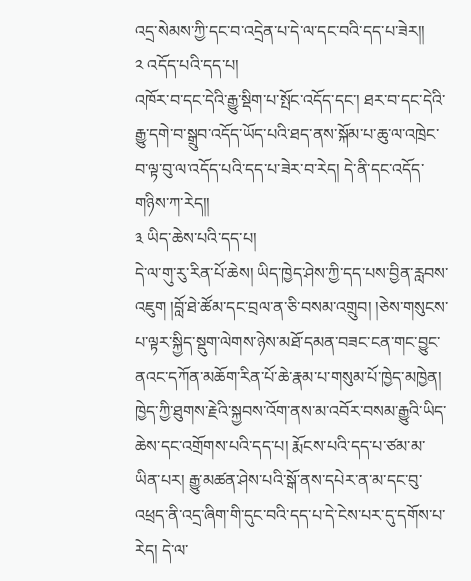འདྲ་སེམས་ཀྱི་དང་བ་འདྲེན་པ་དེ་ལ་དང་བའི་དད་པ་ཟེར།།
༢ འདོད་པའི་དད་པ།
འཁོར་བ་དང་དེའི་རྒྱུ་སྡིག་པ་སྤོང་འདོད་དང་། ཐར་བ་དང་དེའི་རྒྱུ་དགེ་བ་སྒྲུབ་འདོད་ཡོད་པའི་ཐད་ནས་སྐོམ་པ་ཆུ་ལ་འཁྲེང་བ་ལྟ་བུ་ལ་འདོད་པའི་དད་པ་ཟེར་བ་རེད། དེ་ནི་དང་འདོད་གཉིས་ཀ་རེད།།
༣ ཡིད་ཆེས་པའི་དད་པ།
དེ་ལ་གུ་རུ་རིན་པོ་ཆེས། ཡིད་ཁྱེད་ཤེས་ཀྱི་དད་པས་བྱིན་རླབས་འཇུག །བློ་ཐེ་ཚོམ་དང་བྲལ་ན་ཅི་བསམ་འགྲུབ། །ཅེས་གསུངས་པ་ལྟར་སྐྱིད་སྡུག་ལེགས་ཉེས་མཐོ་དམན་བཟང་ངན་གང་བྱུང་ནའང་དཀོན་མཆོག་རིན་པོ་ཆེ་རྣམ་པ་གསུམ་པོ་ཁྱེད་མཁྱེན། ཁྱེད་ཀྱི་ཐུགས་རྗེའི་སྐྱབས་འོག་ནས་མ་འབོར་བསམ་རྒྱུའི་ཡིད་ཆེས་དང་འགྲོགས་པའི་དད་པ། རྨོངས་པའི་དད་པ་ཙམ་མ་ཡིན་པར། རྒྱུ་མཚན་ཤེས་པའི་སྒོ་ནས་དཔེར་ན་མ་དང་བུ་འཕྲད་ནི་འདྲ་ཞིག་གི་དུང་བའི་དད་པ་དེ་ངེས་པར་དུ་དགོས་པ་རེད། དེ་ལ་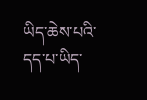ཡིད་ཆེས་པའི་དད་པ་ཡིད་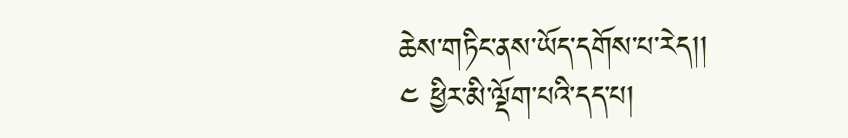ཆེས་གཏིང་ནས་ཡོད་དགོས་པ་རེད།།
༤ ཕྱིར་མི་ལྡོག་པའི་དད་པ།